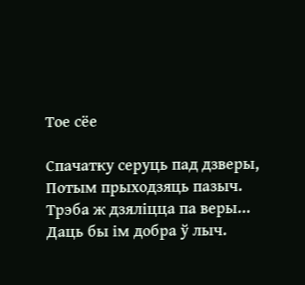Тое сёе

Спачатку серуць пад дзверы,
Потым прыходзяць пазыч.
Трэба ж дзяліцца па веры…
Даць бы ім добра ў лыч.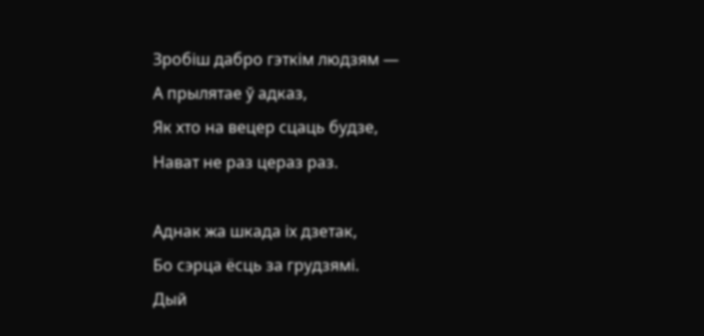Зробіш дабро гэткім людзям —
А прылятае ў адказ,
Як хто на вецер сцаць будзе,
Нават не раз цераз раз.

Аднак жа шкада іх дзетак,
Бо сэрца ёсць за грудзямі.
Дый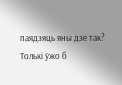паядзяць яны дзе так?
Толькі ўжо б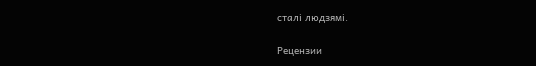сталі людзямі.


Рецензии